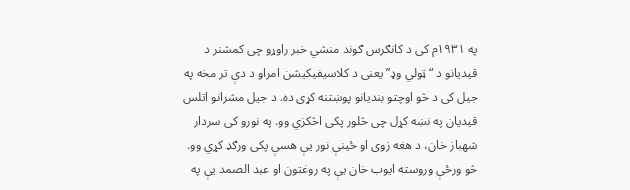په ۱۹۳۱م کی د کانګرس ګوند منشي خبر راوړو چی کمشنر د قیدیانو د “ټولي وډ” یعنی د کلاسیفیکیشن امراو د دې تر مخه په جیل کی د څو اوچتو بندیانو پوښتنه کړی ده. د جیل مشرانو اتلس قیدیان په نښه کړل چی څلور پکی اڅکزي وو. په نورو کی سردار شهباز خان، د هغه زوی او ځینې نور يې هسې پکی ورګډ کړي وو.
څو ورځې وروسته ایوب خان يې په روغتون او عبد الصمد يې په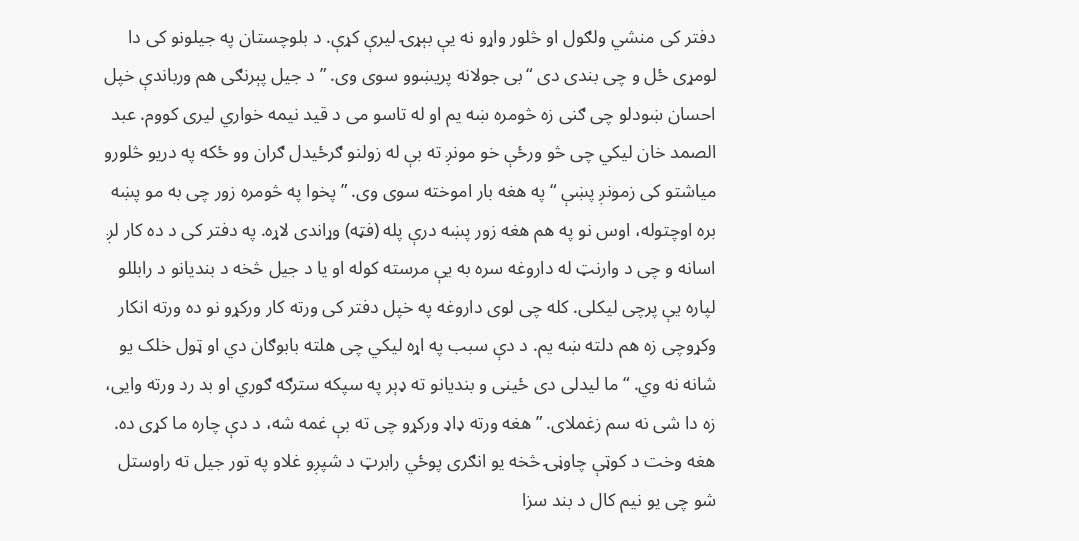دفتر کی منشي ولګول او څلور واړو نه يې بېړۍ لیرې کړې. د بلوچستان په جیلونو کی دا لومړی ځل و چی بندی دی “بی جولانه پریښوو سوی وی. ” د جیل پېرنګی هم ورباندې خپل احسان ښودلو چی ګنی زه څومره ښه یم او له تاسو می د قید نیمه خواري لیری کووم. عبد الصمد خان لیکي چی څو ورځې خو مونږ ته بې له زولنو ګرځیدل ګران وو ځکه په دریو څلورو میاشتو کی زمونږ پښې “په هغه بار اموخته سوی وی. ” پخوا په څومره زور چی به مو پښه بره اوچتوله، اوس نو په هم هغه زور پښه درې پله (فټه) وړاندی لاړه. په دفتر کی د ده کار لږ اسانه و چی د وارنټ له داروغه سره به يې مرسته کوله او یا د جیل څخه د بندیانو د رابللو لپاره يې پرچی لیکلی. کله چی لوی داروغه په خپل دفتر کی ورته کار ورکړو نو ده ورته انکار وکړوچی زه هم دلته ښه یم. د دې سبب په اړه لیکي چی هلته بابوګان دي او ټول خلک یو شانه نه وي. “ما لیدلی دی ځینی و بندیانو ته ډېر په سپکه سترګه ګوري او بد رد ورته وایی، زه دا شی نه سم زغملای. ” هغه ورته ډاډ ورکړو چی ته بې غمه شه، د دې چاره ما کړی ده.
هغه وخت د کوټې چاوڼۍ څخه یو انګری پوځي رابرټ د شپږو غلاو په تور جیل ته راوستل شو چی یو نیم کال د بند سزا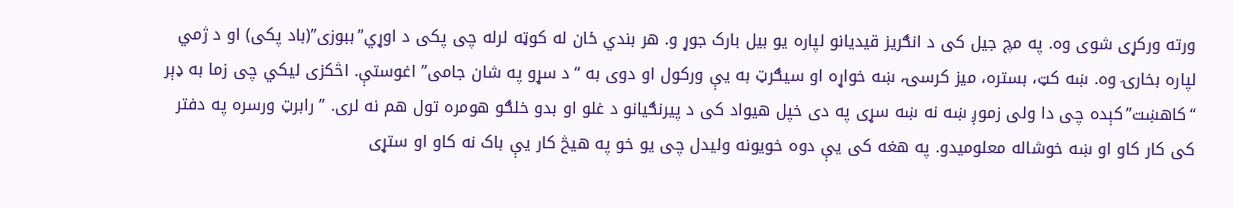ورته ورکړی شوی وه. په مچ جیل کی د انګریز قیدیانو لپاره یو بیل بارک جوړ و. هر بندي ځان له کوټه لرله چی پکی د اوړي”ببوزی”(باد پکی) او د ژمي لپاره بخارۍ وه. ښه کټ، بستره، میز کرسۍ، ښه خواړه او سیګرټ به يې ورکول او دوی به “د سړو په شان جامی” اغوستې. اڅکزی لیکي چی زما به ډېر “کاهښت”کېده چی دا ولی زموږ ښه نه ښه سړی په دی خپل هیواد کی د پیرنګیانو د غلو او بدو خلګو هومره تول هم نه لری. ” رابرټ ورسره په دفتر کی کار کاو او ښه خوشاله معلومیدو. په هغه کی يې دوه خویونه ولیدل چی یو خو په هیڅ کار يې باک نه کاو او ستړی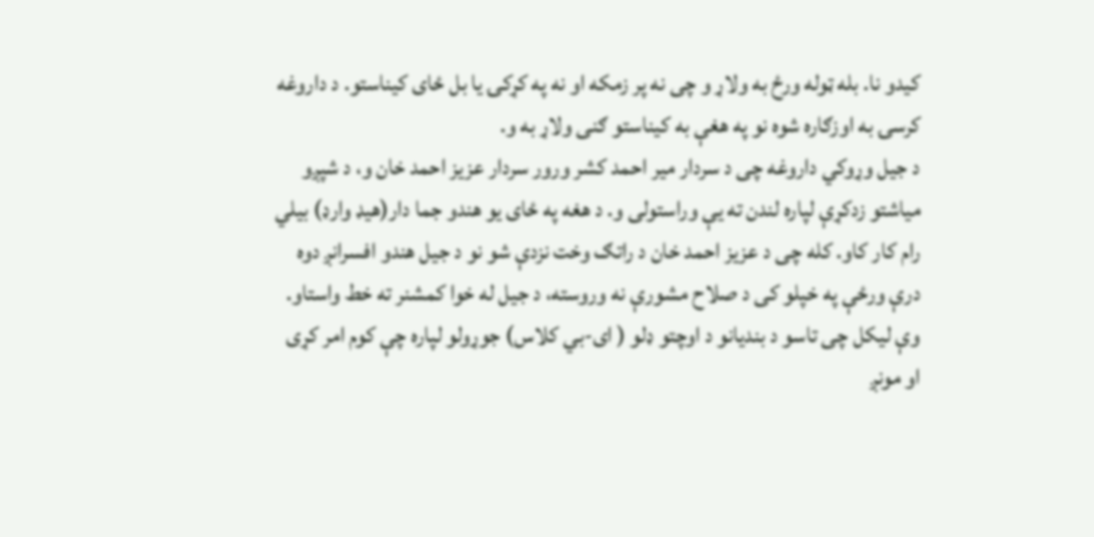کیدو نا. بله ټوله ورځ به ولاړ و چی نه پر زمکه او نه په کړکۍ یا بل ځای کیناستو. د داروغه کرسۍ به اوزګاره شوه نو په هغې به کیناستو ګنی ولاړ به و.
د جیل وړوکي داروغه چی د سردار میر احمد کشر ورور سردار عزیز احمد خان و، د شپږو میاشتو زدکړې لپاره لندن ته يې وراستولی و. د هغه په ځای یو هندو جما دار(هیډ وارډ) بیلي رام کار کاو. کله چی د عزیز احمد خان د راتګ وخت نزدې شو نو د جیل هندو افسرانږ دوه درې ورځې په خپلو کی د صلاح مشورې نه وروسته، د جیل له خوا کمشنر ته خط واستاو. وې لیکل چی تاسو د بندیانو د اوچتو ډلو ( ای-بي کلاس) جوړولو لپاره چې کوم امر کړی او مونږ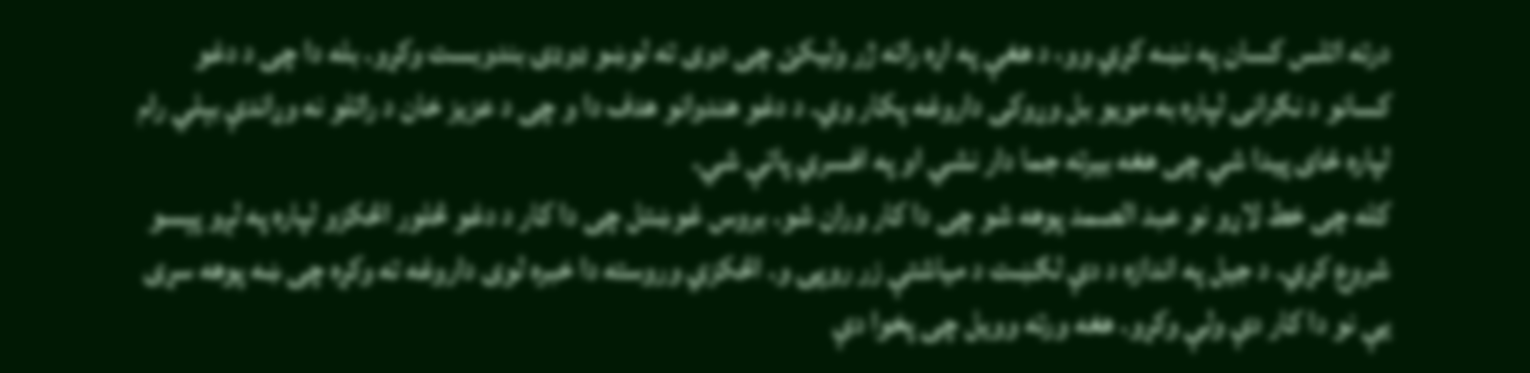درته اتلس کسان په نښه کړي وو، د هغې په اړه راته ژر ولیکئ چی دوی ته لوښو ډوډۍ بندوبست وکړو. بله دا چی د دغو کسانو د نګرانۍ لپاره به مویو بل وړوکی داروغه پکار وي. د دغو هندوانو هدف دا و چی د عزیز خان د راتلو نه وړاندې بېلي رام لپاره ځای پیدا شي چی هغه بیرته جما دار نشي او په افسري پاتې شي.
کله چی خط لاړو نو عبد الصمد پوهه شو چی دا کار وران شو. بروس غوښتل چی دا کار د دغو څلور اڅکزو لپاره په لږو پېسو شروع کړي. د جیل په اندازه د دې لګښت د میاشتې زر روپۍ و. اڅکزي وروسته دا خبره لوی داروغه ته وکړه چی ښه پوهه سړی يې نو دا کار دې ولې وکړو. هغه ورته وویل چی پخوا دې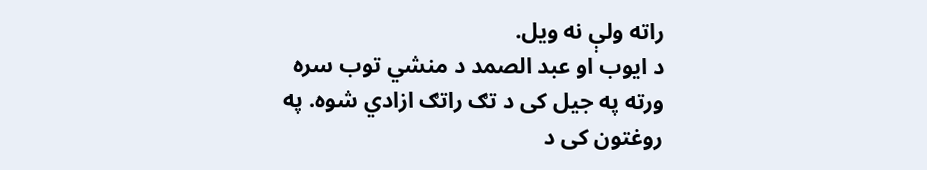راته ولې نه ویل.
د ایوب او عبد الصمد د منشي توب سره ورته په جیل کی د تګ راتګ ازادي شوه. په روغتون کی د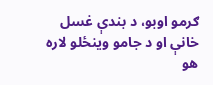ګرمو اوبو، د بندې غسل خانې او د جامو وینځلو لاره هو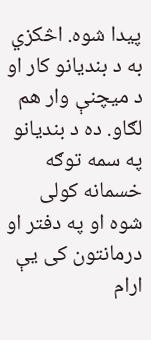پیدا شوه. اڅکزي به د بندیانو کار او د میچنې وار هم لګاو. ده د بندیانو په سمه توګه خسمانه کولی شوه او په دفتر او درمانتون کی يې ارام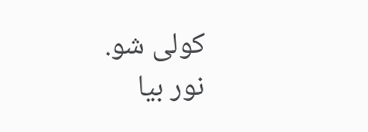کولی شو.
نور بیا